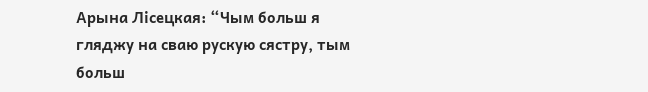Арына Лісецкая: “Чым больш я гляджу на сваю рускую сястру, тым больш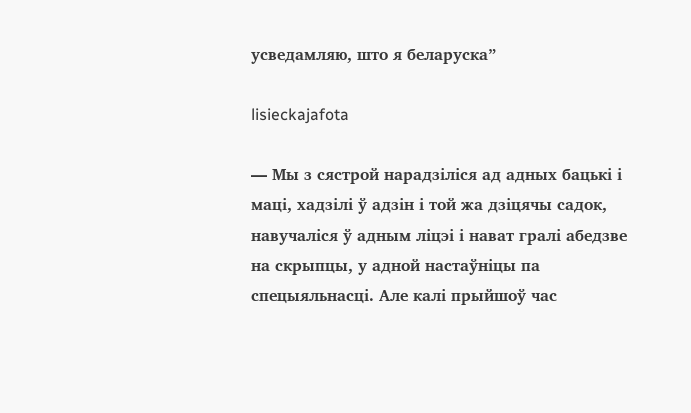усведамляю, што я беларуска”

lisieckajafota

— Мы з сястрой нарадзіліся ад адных бацькі і маці, хадзілі ў адзін і той жа дзіцячы садок, навучаліся ў адным ліцэі і нават гралі абедзве на скрыпцы, у адной настаўніцы па спецыяльнасці. Але калі прыйшоў час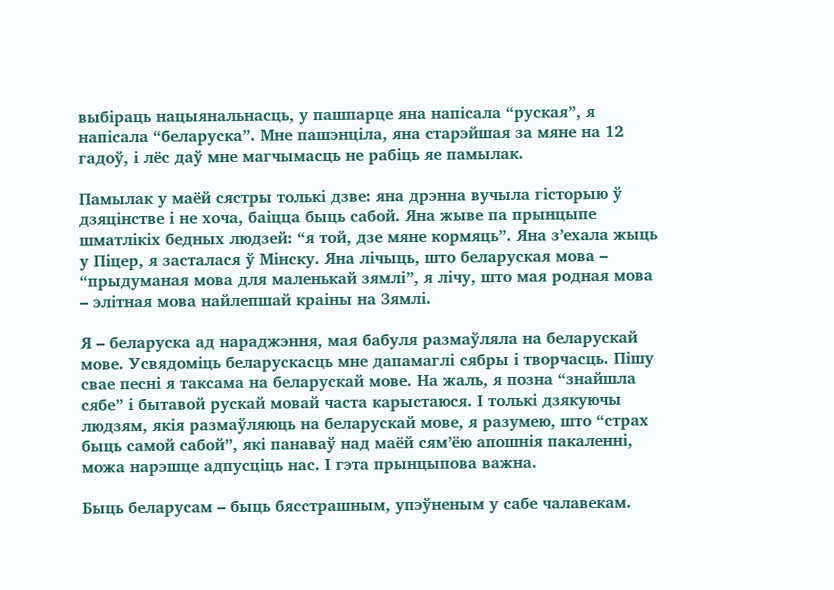выбіраць нацыянальнасць, у пашпарце яна напісала “руская”, я напісала “беларуска”. Мне пашэнціла, яна старэйшая за мяне на 12 гадоў, і лёс даў мне магчымасць не рабіць яе памылак.

Памылак у маёй сястры толькі дзве: яна дрэнна вучыла гісторыю ў дзяцінстве і не хоча, баіцца быць сабой. Яна жыве па прынцыпе шматлікіх бедных людзей: “я той, дзе мяне кормяць”. Яна з’ехала жыць у Піцер, я засталася ў Мінску. Яна лічыць, што беларуская мова – “прыдуманая мова для маленькай зямлі”, я лічу, што мая родная мова – элітная мова найлепшай краіны на Зямлі.

Я – беларуска ад нараджэння, мая бабуля размаўляла на беларускай мове. Усвядоміць беларускасць мне дапамаглі сябры і творчасць. Пішу свае песні я таксама на беларускай мове. На жаль, я позна “знайшла сябе” і бытавой рускай мовай часта карыстаюся. І толькі дзякуючы людзям, якія размаўляюць на беларускай мове, я разумею, што “страх быць самой сабой”, які панаваў над маёй сям’ёю апошнія пакаленні, можа нарэшце адпусціць нас. І гэта прынцыпова важна.

Быць беларусам – быць бясстрашным, упэўненым у сабе чалавекам.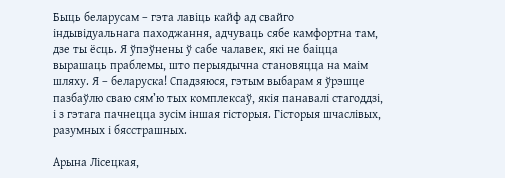Быць беларусам – гэта лавіць кайф ад свайго індывідуальнага паходжання, адчуваць сябе камфортна там, дзе ты ёсць. Я ўпэўнены ў сабе чалавек, які не баіцца вырашаць праблемы, што перыядычна становяцца на маім шляху. Я – беларуска! Спадзяюся, гэтым выбарам я ўрэшце пазбаўлю сваю сям’ю тых комплексаў, якія панавалі стагоддзі, і з гэтага пачнецца зусім іншая гісторыя. Гісторыя шчаслівых, разумных і бясстрашных.

Арына Лісецкая,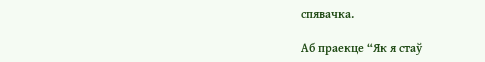спявачка.

Аб праекце “Як я стаў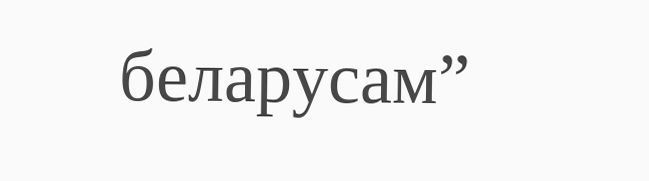беларусам”